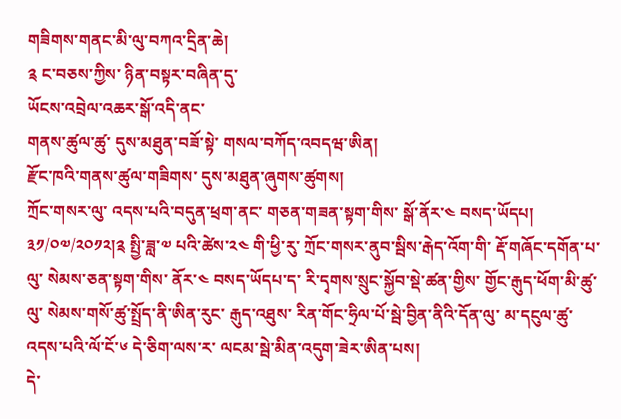གཟིགས་གནང་མི་ལུ་བཀའ་དྲིན་ཆེ།
༉ ང་བཅས་ཀྱིས་ ཉིན་བསྟར་བཞིན་དུ་
ཡོངས་འབྲེལ་འཆར་སྒོ་འདི་ནང་
གནས་ཚུལ་ཚུ་ དུས་མཐུན་བཟོ་སྟེ་ གསལ་བཀོད་འབདཝ་ཨིན།
རྫོང་ཁའི་གནས་ཚུལ་གཟིགས་ དུས་མཐུན་ཞུགས་ཚུགས།
ཀྲོང་གསར་ལུ་ འདས་པའི་བདུན་ཕྲག་ནང་ གཅན་གཟན་སྟག་གིས་ སྒོ་ནོར་༤ བསད་ཡོདཔ།
༣༡/༠༧/༢༠༡༢།༉ སྤྱི་ཟླ་༧ པའི་ཚེས་༢༤ གི་ཕྱི་རུ་ ཀྲོང་གསར་ནུབ་སྦིས་རྒེད་འོག་གི་ རྡོ་གཞོང་དགོན་པ་ལུ་ སེམས་ཅན་སྟག་གིས་ ནོར་༤ བསད་ཡོདཔ་ད་ རི་དྭགས་སྲུང་སྐྱོབ་སྡེ་ཚན་གྱིས་ གྱོང་རྒུད་ཕོག་མི་ཚུ་ལུ་ སེམས་གསོ་ཚུ་སྤྲོད་ནི་ཨིན་རུང་ རྒུད་འཐུས་ རིན་གོང་ཧྲིལ་པོ་སྦེ་བྱིན་ནིའི་དོན་ལུ་ མ་དངུལ་ཚུ་ འདས་པའི་ལོ་ངོ་༦ དེ་ཅིག་ལས་ར་ ལངམ་སྦེ་མིན་འདུག་ཟེར་ཨིན་པས།
དེ་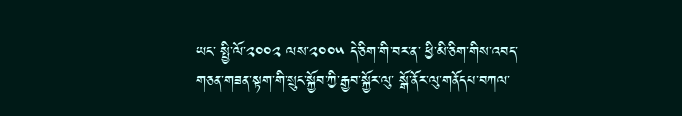ཡང་ སྤྱི་ལོ་༢༠༠༢ ལས་༢༠༠༥ དེ་ཅིག་གི་བར་ན་ ཕྱི་མི་ཅིག་གིས་འབད་ གཅན་གཟན་སྟག་གི་སྲུང་སྐྱོབ་ཀྱི་རྒྱབ་སྐྱོར་ལུ་ སྒོ་ནོར་ལུ་གནོདཔ་བཀལ་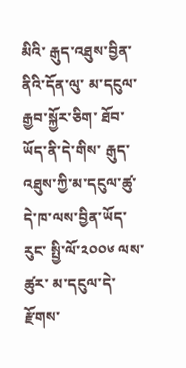མིའི་ རྒུད་འཐུས་བྱིན་ནིའི་དོན་ལུ་ མ་དངུལ་རྒྱབ་སྐྱོར་ཅིག་ ཐོབ་ཡོད་ནི་དེ་གིས་ རྒུད་འཐུས་ཀྱི་མ་དངུལ་ཚུ་ དེ་ཁ་ལས་བྱིན་ཡོད་རུང་ སྤྱི་ལོ་༢༠༠༦ ལས་ཚུར་ མ་དངུལ་དེ་ རྫོགས་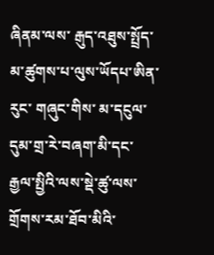ཞིནམ་ལས་ རྒུད་འཐུས་སྤྲོད་མ་ཚུགས་པ་ལུས་ཡོདཔ་ཨིན་རུང་ གཞུང་གིས་ མ་དངུལ་དུམ་གྲ་རེ་བཞག་མི་དང་ རྒྱལ་སྤྱིའི་ལས་སྡེ་ཚུ་ལས་ གྲོགས་རམ་ཐོབ་མིའི་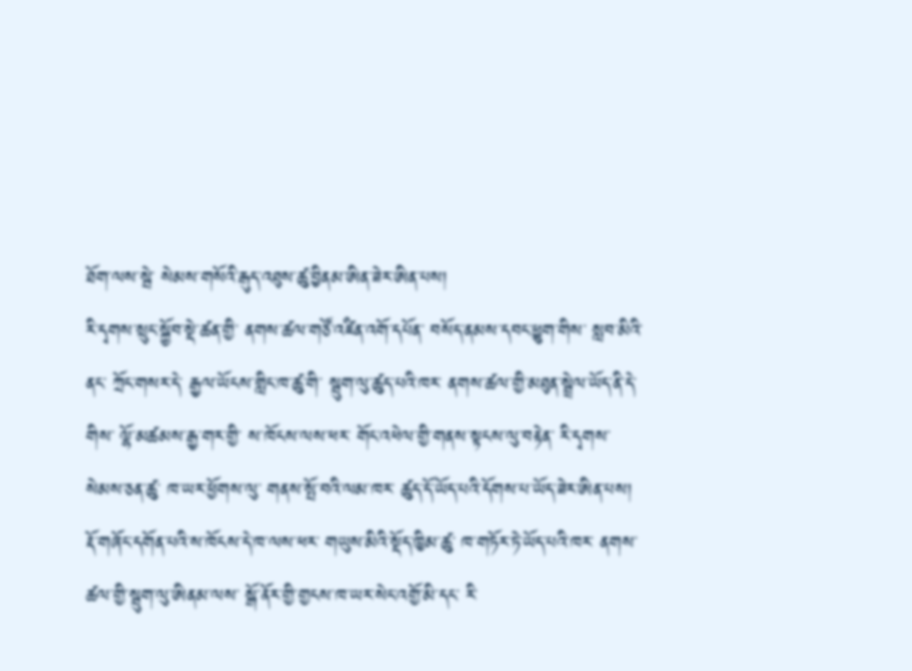ཐོག་ལས་སྦེ་ སེམས་གསོའི་རྒུད་འཐུས་ཚུ་བྱིནམ་ཨིན་ཟེར་ཨིན་པས།
རི་དྭགས་སྲུང་སྐྱོབ་སྡེ་ཚན་གྱི་ ནགས་ཚལ་གཙོ་འཛིན་འགོ་དཔོན་ བསོད་ནམས་དབང་ཕྱུག་གིས་ སླབ་མིའི་ནང་ ཀྲོང་གསར་དེ་ རྒྱལ་ཡོངས་གླིང་ཁ་ཚུ་གི་ སྦུག་ལུ་ཚུད་པའི་ཁར་ ནགས་ཚལ་གྱི་མཐུན་སྦྲེལ་ཡོད་ནི་དེ་གིས་ ལྷོ་མཚམས་རྒྱ་གར་གྱི་ ས་ཁོངས་ལས་ཕར་ གོང་འཕེལ་གྱི་གནས་སྟངས་ལུ་བརྟེན་ རི་དྭགས་སེམས་ཅན་ཚུ་ ཁ་ཡར་ཕྱོགས་ལུ་ གནས་སྤོ་བའི་ལམ་ཁར་ ཚུད་དོ་ཡོད་པའི་དོགས་པ་ཡོད་ཟེར་ཨིན་པས།
རྡོ་གཞོང་དགོན་པའི་ས་ཁོངས་དེ་ཁ་ལས་ཕར་ གཡུས་མིའི་སྡོད་ཁྱིམ་ཚུ་ ཁ་གཏོར་ཏེ་ཡོད་པའི་ཁར་ ནགས་ཚལ་གྱི་སྦུག་ལུ་ཨིནམ་ལས་ སྒོ་ནོར་གྱི་གྱངས་ཁ་ཡར་སེང་འགྱོ་མི་དང་ རི་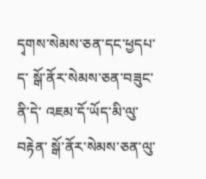དྭགས་སེམས་ཅན་དང་ཕྱདཔ་ད་ སྒོ་ནོར་སེམས་ཅན་བཟུང་ནི་དེ་ འཇམ་དོ་ཡོད་མི་ལུ་བརྟེན་ སྒོ་ནོར་སེམས་ཅན་ལུ་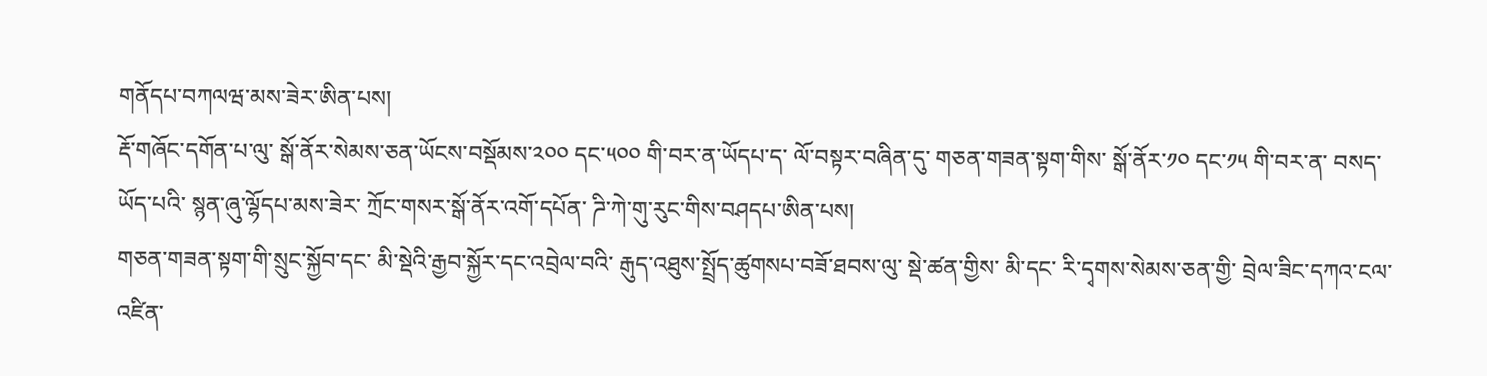གནོདཔ་བཀལཝ་མས་ཟེར་ཨིན་པས།
རྡོ་གཞོང་དགོན་པ་ལུ་ སྒོ་ནོར་སེམས་ཅན་ཡོངས་བསྡོམས་༢༠༠ དང་༥༠༠ གི་བར་ན་ཡོདཔ་ད་ ལོ་བསྟར་བཞིན་དུ་ གཅན་གཟན་སྟག་གིས་ སྒོ་ནོར་༡༠ དང་༡༥ གི་བར་ན་ བསད་ཡོད་པའི་ སྙན་ཞུ་ལྷོདཔ་མས་ཟེར་ ཀྲོང་གསར་སྒོ་ནོར་འགོ་དཔོན་ ཌི་ཀེ་གུ་རུང་གིས་བཤདཔ་ཨིན་པས།
གཅན་གཟན་སྟག་གི་སྲུང་སྐྱོབ་དང་ མི་སྡེའི་རྒྱབ་སྐྱོར་དང་འབྲེལ་བའི་ རྒུད་འཐུས་སྤྲོད་ཚུགསཔ་བཟོ་ཐབས་ལུ་ སྡེ་ཚན་གྱིས་ མི་དང་ རི་དྭགས་སེམས་ཅན་གྱི་ བྲེལ་ཟིང་དཀའ་ངལ་འཛིན་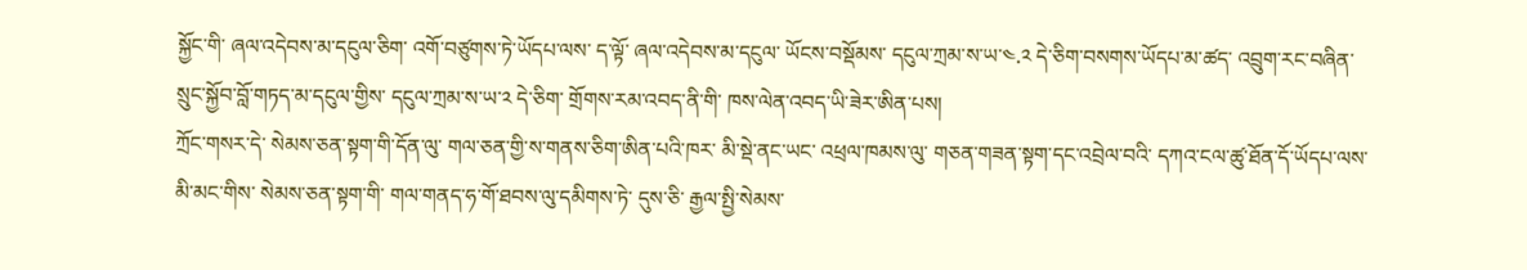སྐྱོང་གི་ ཞལ་འདེབས་མ་དངུལ་ཅིག་ འགོ་བཙུགས་ཏེ་ཡོདཔ་ལས་ ད་ལྟོ་ ཞལ་འདེབས་མ་དངུལ་ ཡོངས་བསྡོམས་ དངུལ་ཀྲམ་ས་ཡ་༤.༢ དེ་ཅིག་བསགས་ཡོདཔ་མ་ཚད་ འབྲུག་རང་བཞིན་སྲུང་སྐྱོབ་བློ་གཏད་མ་དངུལ་གྱིས་ དངུལ་ཀྲམ་ས་ཡ་༢ དེ་ཅིག་ གྲོགས་རམ་འབད་ནི་གི་ ཁས་ལེན་འབད་ཡི་ཟེར་ཨིན་པས།
ཀྲོང་གསར་དེ་ སེམས་ཅན་སྟག་གི་དོན་ལུ་ གལ་ཅན་གྱི་ས་གནས་ཅིག་ཨིན་པའི་ཁར་ མི་སྡེ་ནང་ཡང་ འཕྲལ་ཁམས་ལུ་ གཅན་གཟན་སྟག་དང་འབྲེལ་བའི་ དཀའ་ངལ་ཚུ་ཐོན་དོ་ཡོདཔ་ལས་ མི་མང་གིས་ སེམས་ཅན་སྟག་གི་ གལ་གནད་ཧ་གོ་ཐབས་ལུ་དམིགས་ཏེ་ དུས་ཅི་ རྒྱལ་སྤྱི་སེམས་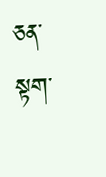ཅན་སྟག་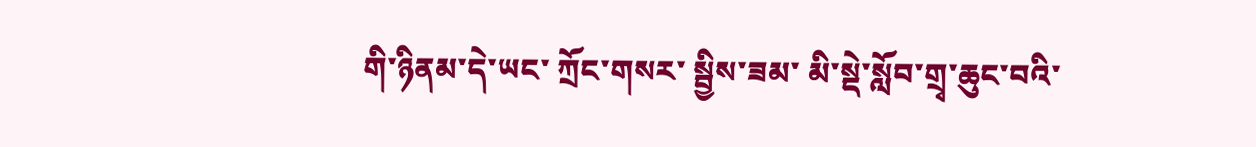གི་ཉིནམ་དེ་ཡང་ ཀྲོང་གསར་ སྦྱིས་ཟམ་ མི་སྡེ་སློབ་གྲྭ་ཆུང་བའི་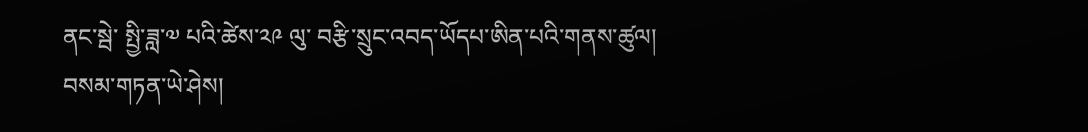ནང་སྦེ་ སྤྱི་ཟླ་༧ པའི་ཚེས་༢༩ ལུ་ བརྩི་སྲུང་འབད་ཡོདཔ་ཨིན་པའི་གནས་ཚུལ།
བསམ་གཏན་ཡེ་ཤེས།